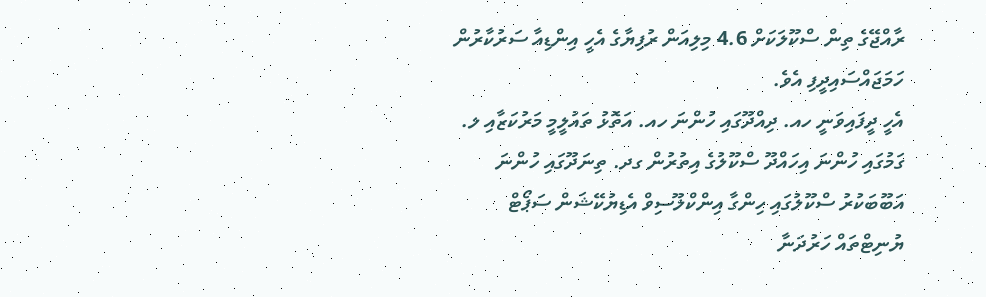ރާއްޖޭގެ ތިން ސްކޫލަކަށް 4.6 މިލިއަން ރުފިޔާގެ އެހީ އިންޑިއާ ސަރުކާރުން ހަމަޖައްސައިދީފި އެވެ.
އެހީ ދީފައިވަނީ ހއ. ދިއްދޫގައި ހުންނަ ހއ. އަތޮޅު ތައުލީމީ މަރުކަޒާއި ލ. ގަމުގައި ހުންނަ އިހައްދޫ ސްކޫލުގެ އިތުރުން ގދ. ތިނަދޫގައި ހުންނަ އަބޫބަކުރު ސްކޫލުގައި ހިންގާ އިންކްލޫސިވް އެޑިޔުކޭޝަން ސަޕޯޓް ޔުނިޓްތައް ހަރުދަނާ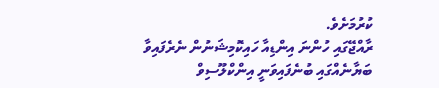ކުރުމަށެވެ.
ރާއްޖޭގައި ހުންނަ އިންޑިއާ ހައިކޮމިޝަނުން ނެރެފައިވާ ބަޔާނެއްގައި ބުނެފައިވަނީ އިންކްލޫސިވް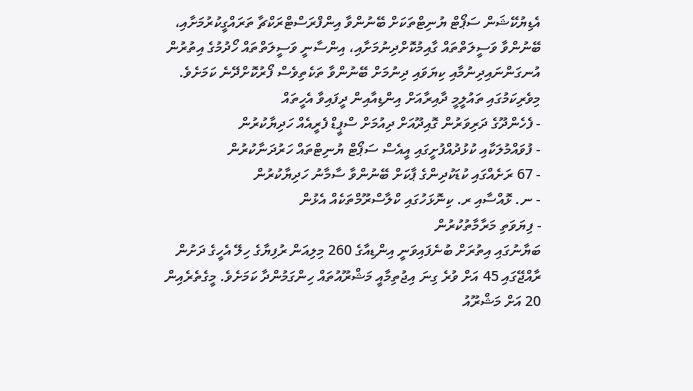އެޑިޔުކޭޝަން ސަޕޯޓް ޔުނިޓްތަކަށް ބޭނުންވާ އިންފްރަސްޓްރަކްޗާ ތަރައްގީކުރުމަށާއި، ބޭނުންވާ ވަސީލަތްތައް ގާއިމުކޮށްދިނުމަށާއި، އިންސާނީ ވަސީލަތްތައް ހޯދުމުގެ އިތުރުން އުނގަންނައިދިނުމާއި ކިޔަވައި ދިނުމަށް ބޭނުންވާ ތަކެތިވެސް ފޯރުކޮށްދޭނެ ކަމަށެވެ.
މިވެރިކަމުގައި ތައުލީމީ ދާއިރާއަށް އިންޑިއާއިން ދީފައިވާ އެހީތައް
- ފެހެންދޫގެ ދަރިވަރުން ގޮއިދޫއަށް ދިއުމަށް ސްޕީޑް ފެރީއެއް ހަދިޔާކުރުން
- ފުވައްމުލަކާއި ކުޅުދުއްފުށީގައި އީއެސް ސަޕޯޓް ޔުނިޓްތައް ހަރުދަނާކުރުން
- 67 ރަށެއްގައި ކުޑަކުދިންގެ ޕާކަށް ބޭނުންވާ ސާމާނު ހަދިޔާކުރުން
- ނ. ޅޮއްސާއި ރ. ކިނޮޅަހުގައި ކްލާސްރޫމްތަކެއް އެޅުން
- ފިޔަވަތި މަރާމާތުކުރުން
ބަޔާނުގައި އިތުރަށް ބުނެފައިވަނީ އިންޑިއާގެ 260 މިލިއަން ރުފިޔާގެ ހިލޭ އެހީގެ ދަށުން ރާއްޖޭގައި 45 އަށް ވުރެ ގިނަ އިޖުތިމާއީ މަޝްރޫއުތައް ހިންގަމުންދާ ކަމަށެވެ. މީގެތެރެއިން 20 އަށް މަޝްރޫއު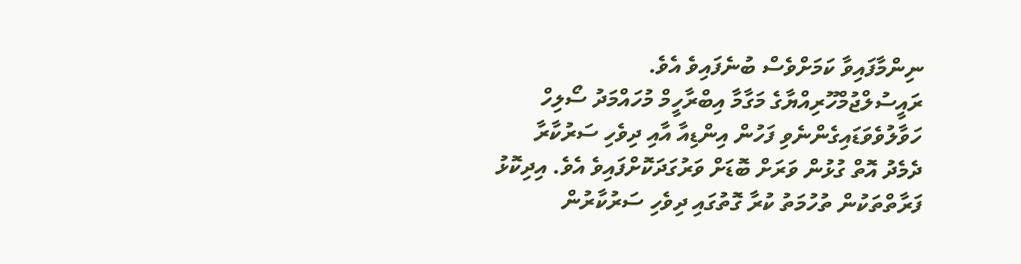ނިންމާފައިވާ ކަމަށްވެސް ބުނެފައިވެ އެވެ.
ރައީސުލްޖުމްހޫރިއްޔާގެ މަގާމާ އިބްރާހީމް މުހައްމަދު ސޯލިހް ހަވާލުވެވަޑައިގެންނެވި ފަހުން އިންޑިއާ އާއި ދިވެހި ސަރުކާރާ ދެމެދު އޮތް ގުޅުން ވަރަށް ބޮޑަށް ވަރުގަދަކޮށްފައިވެ އެވެ. އިދިކޮޅު ފަރާތްތަކުން ތުހުމަތު ކުރާ ގޮތުގައި ދިވެހި ސަރުކާރުން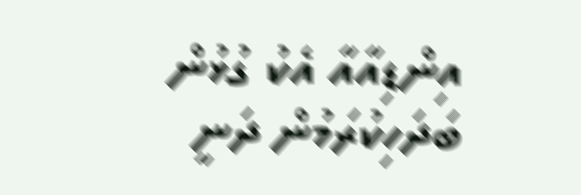އިންޑިއާއާ އެކު ގުޅުން ބަދަހިކުރަމުން ދަނީ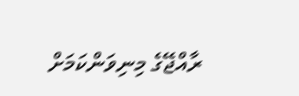ރާއްޖޭގެ މިނިވަންކަމަށް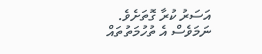އަސަރު ކުރާ ގޮތަށެވެ. ނަމަވެސް އެ ތުހުމަތުތައް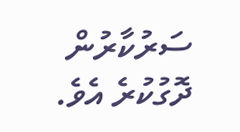ސަރުކާރުން ދޮގުކުރެ އެވެ.